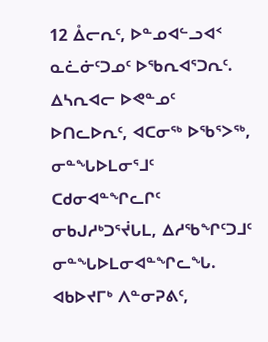12 ᐂᓕᕆᑦ, ᐅᓐᓄᐊᓪᓗᐊᑉ ᓇᓛᓃᑦᑐᓄᑦ ᐅᖃᕆᐊᕐᑐᕆᑦ. ᐃᓴᕆᐊᓕ ᐅᕙᓐᓄᑦ ᐅᑎᓚᐅᕆᑦ, ᐊᑕᓂᖅ ᐅᖃᕐᐳᖅ, ᓂᓐᖓᐅᒪᓂᕐᒧᑦ ᑕᑯᓂᐊᓐᖏᓚᒋᑦ ᓂᑲᒍᓱᒃᑐᕐᔫᒐᒪ, ᐃᓱᖃᖏᑦᑐᒧᑦ ᓂᓐᖓᐅᒪᓂᐊᓐᖏᓚᖓ.
ᐊᑲᐅᔪᒥᒃ ᐱᓐᓂᕈᕕᑦ,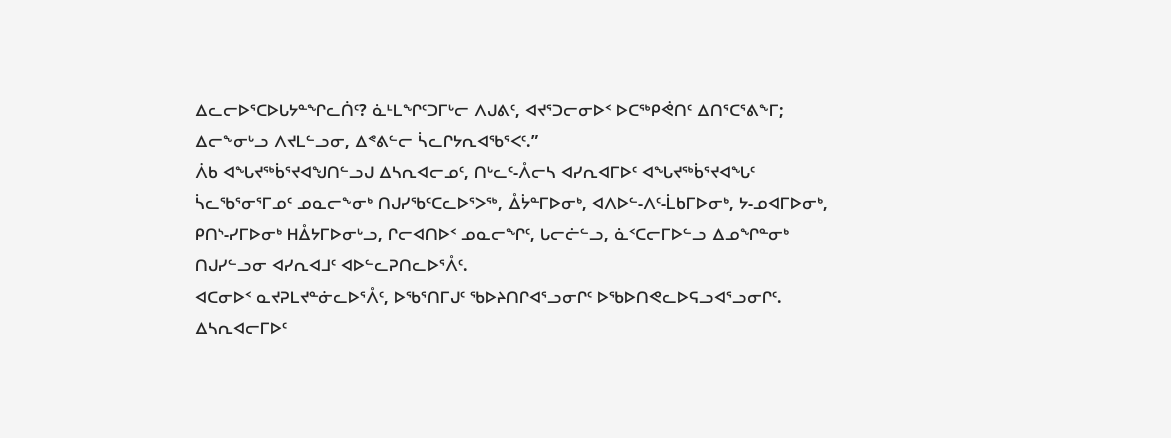ᐃᓚᓕᐅᕐᑕᐅᒐᔭᓐᖏᓚᑏᑦ? ᓈᒻᒪᖏᑦᑐᒥᒡᓕ ᐱᒍᕕᑦ, ᐊᔪᕐᑐᓕᓂᐅᑉ ᐅᑕᖅᑭᕚᑎᑦ ᐃᑎᕐᑕᕐᕕᖕᒥ; ᐃᓕᖕᓂᒡᓗ ᐱᔪᒪᓪᓗᓂ, ᐃᕝᕕᓪᓕ ᓵᓚᒋᔭᕆᐊᖃᕐᐸᑦ.”
ᐲᑲ ᐊᖓᔪᖅᑳᕐᔪᐊᖑᑎᓪᓗᒍ ᐃᓴᕆᐊᓕᓄᑦ, ᑎᒡᓚᑦ-ᐰᓕᓴ ᐊᓯᕆᐊᒥᐅᑦ ᐊᖓᔪᖅᑳᕐᔪᐊᖓᑦ ᓵᓚᖃᕐᓂᕐᒥᓄᑦ ᓄᓇᓕᖕᓂᒃ ᑎᒍᓯᖃᑦᑕᓚᐅᕐᐳᖅ, ᐂᔮᓐᒥᐅᓂᒃ, ᐊᐱᐅᓪ-ᐱᑦ-ᒫᑲᒥᐅᓂᒃ, ᔭ-ᓄᐊᒥᐅᓂᒃ, ᑭᑎᔅ-ᓯᒥᐅᓂᒃ ᕼᐂᔭᒥᐅᓂᒡᓗ, ᒋᓕᐊᑎᐅᑉ ᓄᓇᓕᖏᑦ, ᒐᓕᓖᓪᓗ, ᓈᑉᑕᓕᒥᐅᓪᓗ ᐃᓄᖏᓐᓂᒃ ᑎᒍᓯᓪᓗᓂ ᐊᓯᕆᐊᒧᑦ ᐊᐅᓪᓚᕈᑎᓚᐅᕐᐰᑦ.
ᐊᑕᓂᐅᑉ ᓇᔪᕈᒪᔪᓐᓃᓚᐅᕐᐰᑦ, ᐅᖃᕐᑎᒥᒍᑦ ᖃᐅᔨᑎᒋᐊᕐᓗᓂᒋᑦ ᐅᖃᐅᑎᕙᓚᐅᕋᓗᐊᕐᓗᓂᒋᑦ. ᐃᓴᕆᐊᓕᒥᐅᑦ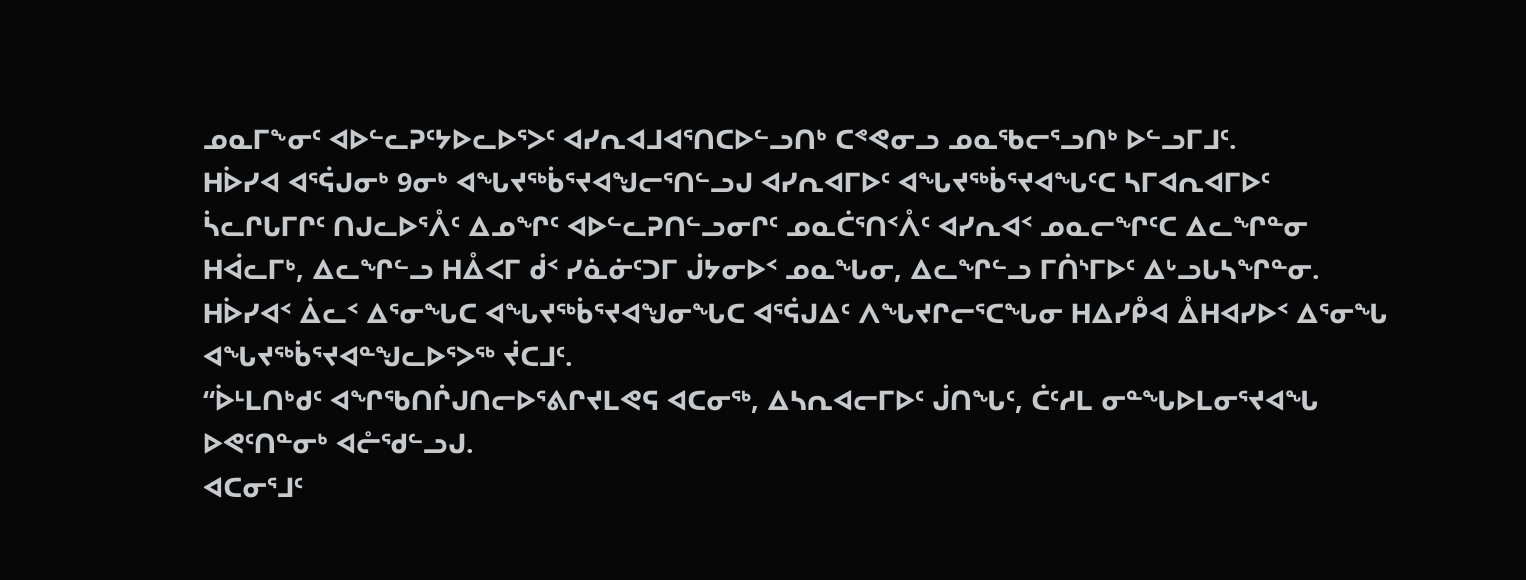ᓄᓇᒥᖕᓂᑦ ᐊᐅᓪᓚᕈᑦᔭᐅᓚᐅᕐᐳᑦ ᐊᓯᕆᐊᒧᐊᕐᑎᑕᐅᓪᓗᑎᒃ ᑕᕝᕙᓂᓗ ᓄᓇᖃᓕᕐᓗᑎᒃ ᐅᓪᓗᒥᒧᑦ.
ᕼᐆᓯᐊ ᐊᕐᕌᒍᓂᒃ 9ᓂᒃ ᐊᖓᔪᖅᑳᕐᔪᐊᖑᓕᕐᑎᓪᓗᒍ ᐊᓯᕆᐊᒥᐅᑦ ᐊᖓᔪᖅᑳᕐᔪᐊᖓᑦᑕ ᓴᒥᐊᕆᐊᒥᐅᑦ ᓵᓚᒋᒐᒥᒋᑦ ᑎᒍᓚᐅᕐᐰᑦ ᐃᓄᖏᑦ ᐊᐅᓪᓚᕈᑎᓪᓗᓂᒋᑦ ᓄᓇᑖᕐᑎᑉᐰᑦ ᐊᓯᕆᐊᑉ ᓄᓇᓕᖏᑦᑕ ᐃᓚᖏᓐᓂ ᕼᐋᓚᒥᒃ, ᐃᓚᖏᓪᓗ ᕼᐂᐸᒥ ᑰᑉ ᓯᓈᓃᑦᑐᒥ ᒎᔭᓂᐅᑉ ᓄᓇᖓᓂ, ᐃᓚᖏᓪᓗ ᒥᑏᔅᒥᐅᑦ ᐃᒡᓗᒐᓴᖏᓐᓂ.
ᕼᐆᓯᐊᑉ ᐄᓚᑉ ᐃᕐᓂᖓᑕ ᐊᖓᔪᖅᑳᕐᔪᐊᖑᓂᖓᑕ ᐊᕐᕌᒍᐃᑦ ᐱᖓᔪᒋᓕᕐᑕᖓᓂ ᕼᐃᓯᑬᐊ ᐂᕼᐊᓯᐅᑉ ᐃᕐᓂᖓ ᐊᖓᔪᖅᑳᕐᔪᐊᓐᖑᓚᐅᕐᐳᖅ ᔫᑕᒧᑦ.
“ᐆᒻᒪᑎᒃᑯᑦ ᐊᖏᖃᑎᒌᒍᑎᓕᐅᕐᕕᒋᔪᒪᕙᕋ ᐊᑕᓂᖅ, ᐃᓴᕆᐊᓕᒥᐅᑦ ᒎᑎᖓᑦ, ᑖᑦᓱᒪ ᓂᓐᖓᐅᒪᓂᕐᔪᐊᖓ ᐅᕙᑦᑎᓐᓂᒃ ᐊᓔᖁᓪᓗᒍ.
ᐊᑕᓂᕐᒧᑦ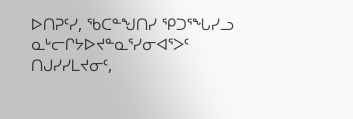ᐅᑎᕈᑦᓯ, ᖃᑕᓐᖑᑎᓯ ᕿᑐᕐᖓᓯᓗ ᓇᒡᓕᒋᔭᐅᔪᓐᓇᕐᓯᓂᐊᕐᐳᑦ ᑎᒍᓯᓯᒪᔪᓂᑦ,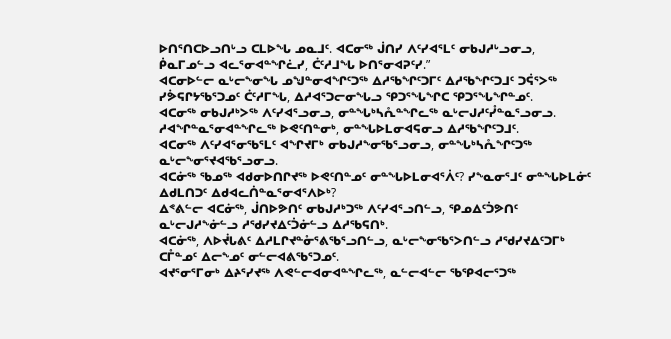ᐅᑎᕐᑎᑕᐅᓗᑎᒡᓗ ᑕᒪᐅᖓ ᓄᓇᒧᑦ. ᐊᑕᓂᖅ ᒎᑎᓯ ᐱᑦᓯᐊᕐᒪᑦ ᓂᑲᒍᓱᒡᓗᓂᓗ, ᑮᓇᒥᓄᓪᓗ ᐊᓚᕐᓂᐊᓐᖏᓛᓯ, ᑖᑦᓱᒧᖓ ᐅᑎᕐᓂᐊᕈᑦᓯ.”
ᐊᑕᓂᐅᓪᓕ ᓇᒡᓕᖕᓂᖓ ᓄᖑᓐᓂᐊᖏᑦᑐᖅ ᐃᓱᖃᖏᑦᑐᒥᑦ ᐃᓱᖃᖏᑦᑐᒧᑦ ᑐᕌᕐᐳᖅ ᓯᕘᕋᒋᔭᖃᕐᑐᓄᑦ ᑖᑦᓱᒥᖓ, ᐃᓱᐊᕐᑐᓕᓂᖓᓗ ᕿᑐᕐᖓᖏᑕ ᕿᑐᕐᖓᖏᓐᓄᑦ.
ᐊᑕᓂᖅ ᓂᑲᒍᓱᒃᐳᖅ ᐱᑦᓯᐊᕐᓗᓂᓗ, ᓂᓐᖓᒃᓴᕅᓐᖏᓚᖅ ᓇᒡᓕᒍᓱᑦᓮᓐᓇᕐᓗᓂᓗ.
ᓱᐊᖏᓐᓇᕐᓂᐊᓐᖏᓚᖅ ᐅᕙᑦᑎᓐᓂᒃ, ᓂᓐᖓᐅᒪᓂᐊᕋᓂᓗ ᐃᓱᖃᖏᑦᑐᒧᑦ.
ᐊᑕᓂᖅ ᐱᑦᓯᐊᕐᓂᖃᕐᒪᑦ ᐊᖏᔪᒥᒃ ᓂᑲᒍᓱᖕᓂᖃᕐᓗᓂᓗ, ᓂᓐᖓᒃᓴᕅᖏᑦᑐᖅ ᓇᒡᓕᖕᓂᕐᔪᐊᖃᕐᓗᓂᓗ.
ᐊᑕᓃᖅ ᖃᓄᖅ ᐊᑯᓂᐅᑎᒋᔪᖅ ᐅᕙᑦᑎᓐᓄᑦ ᓂᓐᖓᐅᒪᓂᐊᕐᐲᑦ? ᓯᖕᓇᓂᕐᒧᑦ ᓂᓐᖓᐅᒪᓃᑦ ᐃᑯᒪᑎᑐᑦ ᐃᑯᐊᓚᑏᓐᓇᕐᓂᐊᕐᐱᐅᒃ?
ᐃᕝᕕᓪᓕ ᐊᑕᓃᖅ, ᒎᑎᐅᕗᑎᑦ ᓂᑲᒍᓱᒃᑐᖅ ᐱᑦᓯᐊᕐᓗᑎᓪᓗ, ᕿᓄᐃᑦᑑᕗᑎᑦ ᓇᒡᓕᒍᓱᖕᓃᓪᓗ ᓱᖁᓯᔪᐃᑦᑑᓃᓪᓗ ᐃᓱᖃᕋᑎᒃ.
ᐊᑕᓃᖅ, ᐱᐅᔫᒐᕕᑦ ᐃᓱᒪᒋᔪᓐᓁᕐᕕᖃᕐᓗᑎᓪᓗ, ᓇᒡᓕᖕᓂᖃᕐᐳᑎᓪᓗ ᓱᖁᓯᔪᐃᑦᑐᒥᒃ ᑕᒤᓐᓄᑦ ᐃᓕᖕᓄᑦ ᓂᓪᓕᐊᕕᖃᕐᑐᓄᑦ.
ᐊᔪᕐᓂᕐᒥᓂᒃ ᐃᔨᕐᓯᔪᖅ ᐱᕙᓪᓕᐊᓂᐊᓐᖏᓚᖅ, ᓇᓪᓕᐊᓪᓕ ᖃᕿᐊᓕᕐᑐᖅ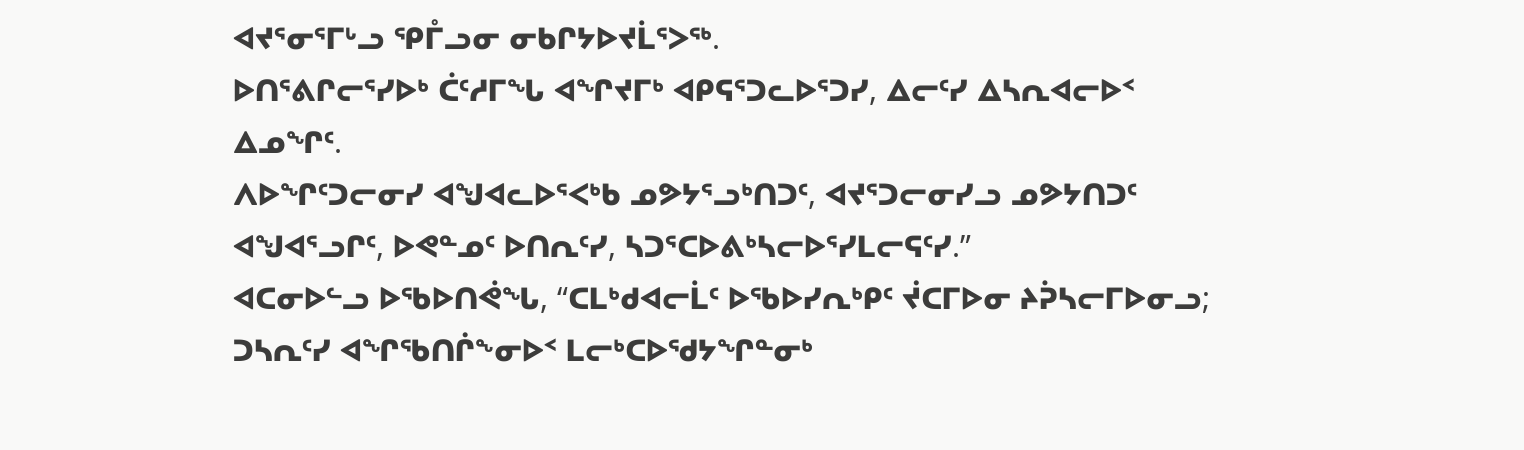ᐊᔪᕐᓂᕐᒥᒡᓗ ᕿᒤᓗᓂ ᓂᑲᒋᔭᐅᔪᒫᕐᐳᖅ.
ᐅᑎᕐᕕᒋᓕᕐᓯᐅᒃ ᑖᑦᓱᒥᖓ ᐊᖏᔪᒥᒃ ᐊᑭᕋᕐᑐᓚᐅᕐᑐᓯ, ᐃᓕᑦᓯ ᐃᓴᕆᐊᓕᐅᑉ ᐃᓄᖏᑦ.
ᐱᐅᖏᑦᑐᓕᓂᓯ ᐊᖑᐊᓚᐅᕐᐸᒃᑲ ᓄᕗᔭᕐᓗᒃᑎᑐᑦ, ᐊᔪᕐᑐᓕᓂᓯᓗ ᓄᕗᔭᑎᑐᑦ ᐊᖑᐊᕐᓗᒋᑦ, ᐅᕙᓐᓄᑦ ᐅᑎᕆᑦᓯ, ᓴᑐᕐᑕᐅᕕᒃᓴᓕᐅᕐᓯᒪᓕᕋᑦᓯ.”
ᐊᑕᓂᐅᓪᓗ ᐅᖃᐅᑎᕚᖓ, “ᑕᒪᒃᑯᐊᓕᒫᑦ ᐅᖃᐅᓯᕆᒃᑭᑦ ᔫᑕᒥᐅᓂ ᔨᕉᓴᓕᒥᐅᓂᓗ; ᑐᓴᕆᑦᓯ ᐊᖏᖃᑎᒌᖕᓂᐅᑉ ᒪᓕᒃᑕᐅᖁᔭᖏᓐᓂᒃ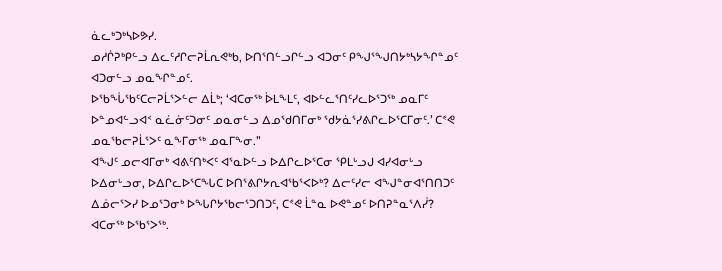ᓈᓚᒃᑐᒃᓴᐅᕗᓯ.
ᓄᓱᒌᕈᒃᑭᓪᓗ ᐃᓚᑦᓱᒋᓕᕈᒫᕆᕙᒃᑲ, ᐅᑎᕐᑎᓪᓗᒋᓪᓗ ᐊᑐᓂᑦ ᑭᖑᕐᖑᑎᔭᒃᓴᔭᖏᓐᓄᑦ ᐊᑐᓂᓪᓗ ᓄᓇᖏᓐᓄᑦ.
ᐅᖃᖔᖃᑦᑕᓕᕈᒫᕐᐳᓪᓕ ᐃᒫᒃ; ‘ᐊᑕᓂᖅ ᐆᒪᖕᒪᑦ, ᐊᐅᓪᓚᕐᑎᑦᓯᓚᐅᕐᑐᖅ ᓄᓇᒥᑦ ᐅᓐᓄᐊᓪᓗᐊᑉ ᓇᓛᓃᑦᑐᓂᑦ ᓄᓇᓂᓪᓗ ᐃᓄᖁᑎᒥᓂᒃ ᖁᔭᓈᕐᓯᕕᒋᓚᐅᕐᑕᒥᓂᑦ.’ ᑕᕝᕙ ᓄᓇᖃᓕᕈᒫᕐᐳᑦ ᓇᖕᒥᓂᖅ ᓄᓇᒥᖕᓂ.”
ᐊᖑᑦ ᓄᓕᐊᒥᓂᒃ ᐊᕕᑦᑎᒃᐸᑦ ᐊᕐᓇᐅᓪᓗ ᐅᐃᒋᓚᐅᕐᑕᓂ ᕿᒪᒡᓗᒍ ᐊᓯᐊᓂᒡᓗ ᐅᐃᓂᒡᓗᓂ, ᐅᐃᒋᓚᐅᕐᑕᖓᑕ ᐅᑎᕐᕕᒋᔭᕆᐊᖃᕐᐸᐅᒃ? ᐃᓕᑦᓯᓕ ᐊᖑᓐᓂᐊᕐᑎᑎᑐᑦ ᐃᓅᓕᕐᐳᓯ ᐅᓄᕐᑐᓂᒃ ᐅᖓᒋᔭᖃᓕᕐᑐᑎᑐᑦ, ᑕᕝᕙ ᒫᓐᓇ ᐅᕙᓐᓄᑦ ᐅᑎᕈᓐᓇᕐᐱᓰ? ᐊᑕᓂᖅ ᐅᖃᕐᐳᖅ.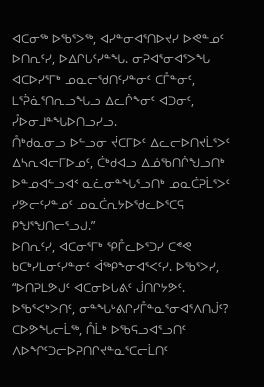ᐊᑕᓂᖅ ᐅᖃᕐᐳᖅ, ᐊᓯᓐᓂᐊᕐᑎᐅᔪᓯ ᐅᕙᓐᓄᑦ ᐅᑎᕆᑦᓯ, ᐅᐃᒋᒐᑦᓯᓐᖓ. ᓂᕈᐊᕐᓂᐊᕐᐳᖓ ᐊᑕᐅᓯᕐᒥᒃ ᓄᓇᓕᖁᑎᑦᓯᓐᓂᑦ ᑕᒤᓐᓂᑦ, ᒪᕐᕉᓈᕐᑎᕆᓗᖓᓗ ᐃᓚᒌᖕᓂᑦ ᐊᑐᓂᑦ, ᓮᐅᓂᒧᓐᖓᐅᑎᓗᓯᓗ.
ᑍᒃᑯᓇᓂᓗ ᐅᓪᓗᓂ ᔫᑕᒥᐅᑦ ᐃᓚᓕᐅᑎᔪᒫᕐᐳᑦ ᐃᓴᕆᐊᓕᒥᐅᓄᑦ, ᑖᒃᑯᐊᓗ ᐃᓅᖃᑎᒌᖑᓗᑎᒃ ᐅᓐᓄᐊᓪᓗᐊᑉ ᓇᓛᓂᓐᖓᕐᓗᑎᒃ ᓄᓇᑖᕈᒫᕐᐳᑦ ᓯᕗᓕᑦᓯᓐᓄᑦ ᓄᓇᑖᕆᔭᐅᖁᓚᐅᕐᑕᕋ ᑭᖑᕐᖑᑎᓕᕐᓗᒍ.”
ᐅᑎᕆᑦᓯ, ᐊᑕᓂᕐᒥᒃ ᕿᒤᓚᐅᕐᑐᓯ ᑕᕝᕙ ᑲᑕᒃᓯᒪᓂᑦᓯᓐᓂᑦ ᐋᖅᑭᖕᓂᐊᕐᐸᑦᓯ. ᐅᖃᕐᐳᓯ, “ᐅᑎᕈᒪᕗᒍᑦ ᐊᑕᓂᐅᒐᕕᑦ ᒎᑎᒋᔭᕗᑦ.
ᐅᖃᕐᐸᒃᐳᑎᑦ, ᓂᓐᖓᒡᕕᒋᓯᒤᓐᓇᕐᓂᐊᕐᐱᑎᒎᑦ? ᑕᐅᕗᖓᓕᒫᖅ, ᑍᒫᒃ ᐅᖃᕋᓗᐊᕐᓗᑎᑦ ᐱᐅᖏᑦᑐᓕᐅᕈᑎᒋᔪᓐᓇᕐᑕᓕᒫᑎᑦ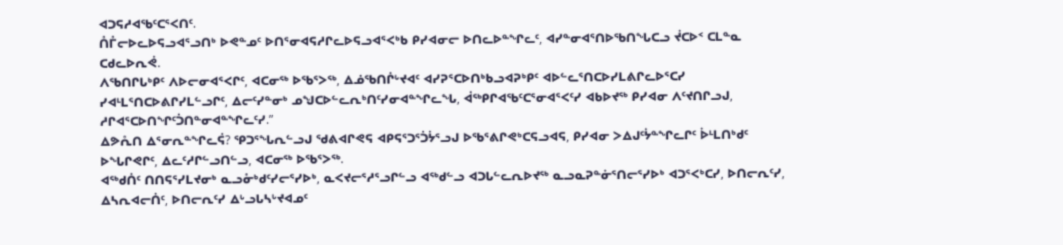ᐊᑐᕋᓱᐊᖃᑦᑕᕐᐸᑎᑦ.
ᑍᒤᓕᐅᓚᐅᕋᓗᐊᕐᓗᑎᒃ ᐅᕙᓐᓄᑦ ᐅᑎᕐᓂᐊᕋᓱᒋᓚᐅᕋᓗᐊᕐᐸᒃᑲ ᑭᓯᐊᓂᓕ ᐅᑎᓚᐅᓐᖏᓚᑦ, ᐊᓯᓐᓂᐊᕐᑎᐅᖃᑎᖓᑕᓗ ᔫᑕᐅᑉ ᑕᒪᓐᓇ ᑕᑯᓚᐅᕆᕚ.
ᐱᖃᑎᒋᒐᒃᑭᑦ ᐱᐅᓕᓂᐊᕐᐸᒋᑦ, ᐊᑕᓂᖅ ᐅᖃᕐᐳᖅ, ᐃᓅᖃᑎᒌᒡᔪᐊᑦ ᐊᓯᕈᕐᑕᐅᑎᒃᑲᓗᐊᕈᒃᑭᑦ ᐊᐅᓪᓚᕐᑎᑕᐅᓯᒪᕕᒋᓚᐅᕐᑕᓯ ᓯᐊᒻᒪᕐᑎᑕᐅᕕᒋᓯᒪᓪᓗᒋᑦ, ᐃᓕᑦᓯᓐᓂᒃ ᓄᖑᑕᐅᓪᓚᕆᒃᑎᑦᓯᓂᐊᓐᖏᓚᖓ, ᐋᖅᑭᒋᐊᖃᑦᑕᕐᓂᐊᕐᐸᑦᓯ ᐊᑲᐅᔪᖅ ᑭᓯᐊᓂ ᐱᑦᔪᑎᒋᓗᒍ, ᓱᒋᐊᕐᑕᐅᑎᖏᑦᑑᑎᓐᓂᐊᓐᖏᓚᑦᓯ.”
ᐃᕗᕅᑎ ᐃᕐᓂᕆᓐᖏᓚᕌ? ᕿᑐᕐᖓᕆᓪᓗᒍ ᖁᕕᐊᒋᕙᕋ ᐊᑭᕋᕐᑐᕐᑑᔮᕐᓗᒍ ᐅᖃᕐᕕᒋᕙᒃᑕᕋᓗᐊᕋ, ᑭᓯᐊᓂ ᐳᐃᒍᑦᔮᓐᖏᓚᒋᑦ ᐆᒻᒪᑎᒃᑯᑦ ᐅᖓᒋᕙᒋᑦ, ᐃᓚᑦᓱᒋᓪᓗᑎᓪᓗ, ᐊᑕᓂᖅ ᐅᖃᕐᐳᖅ.
ᐊᖅᑯᑏᑦ ᑎᑎᕋᕐᓯᒪᔪᓂᒃ ᓇᓗᓁᒃᑯᑦᓯᓕᕐᓯᐅᒃ, ᓇᐸᔪᓕᕐᓱᕐᓗᒋᓪᓗ ᐊᖅᑯᓪᓗ ᐊᑐᒐᓪᓚᕆᐅᔪᖅ ᓇᓗᓇᕈᓐᓃᕐᑎᓕᕐᓯᐅᒃ ᐊᑐᕐᐸᒃᑕᓯ, ᐅᑎᓕᕆᑦᓯ, ᐃᓴᕆᐊᓕᑏᑦ, ᐅᑎᓕᕆᑦᓯ ᐃᒡᓗᒐᓴᒡᔪᐊᓄᑦ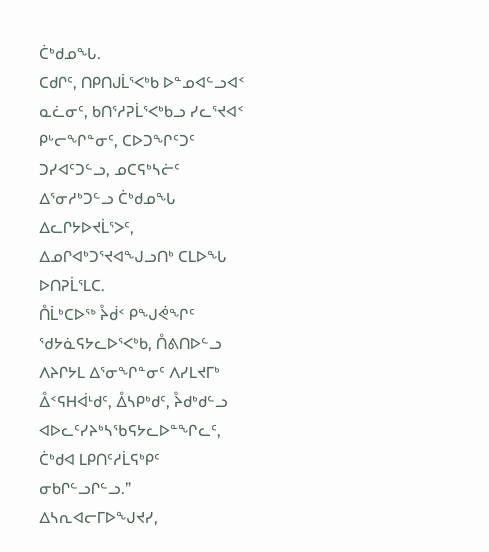ᑖᒃᑯᓄᖓ.
ᑕᑯᒋᑦ, ᑎᑭᑎᒍᒫᕐᐸᒃᑲ ᐅᓐᓄᐊᓪᓗᐊᑉ ᓇᓛᓂᑦ, ᑲᑎᕐᓱᕈᒫᕐᐸᒃᑲᓗ ᓯᓚᕐᔪᐊᑉ ᑭᒡᓕᖏᓐᓂᑦ, ᑕᐅᑐᖏᑦᑐᑦ ᑐᓯᐊᑦᑐᓪᓗ, ᓄᑕᕋᒃᓴᓖᑦ ᐃᕐᓂᓱᒃᑐᓪᓗ ᑖᒃᑯᓄᖓ ᐃᓚᒋᔭᐅᔪᒫᕐᐳᑦ, ᐃᓄᒋᐊᒃᑐᕐᔪᐊᖑᓗᑎᒃ ᑕᒪᐅᖓ ᐅᑎᕈᒫᕐᒪᑕ.
ᑍᒫᒃᑕᐅᖅ ᔧᑰᑉ ᑭᖑᕚᖏᑦ ᖁᔭᓈᕋᔭᓚᐅᕐᐸᒃᑲ, ᑍᕕᑎᐅᓪᓗ ᐱᔨᒋᔭᒪ ᐃᕐᓂᖏᓐᓂᑦ ᐱᓯᒪᔪᒥᒃ ᐂᑉᕋᕼᐋᒻᑯᑦ, ᐂᓴᑭᒃᑯᑦ, ᔧᑯᒃᑯᓪᓗ ᐊᐅᓚᑦᓯᔨᒃᓴᖃᕋᔭᓚᐅᓐᖏᓚᑦ, ᑖᒃᑯᐊ ᒪᑭᑎᑦᓱᒫᕋᒃᑭᑦ ᓂᑲᒋᓪᓗᒋᓪᓗ.”
ᐃᓴᕆᐊᓕᒥᐅᖑᔪᓯ,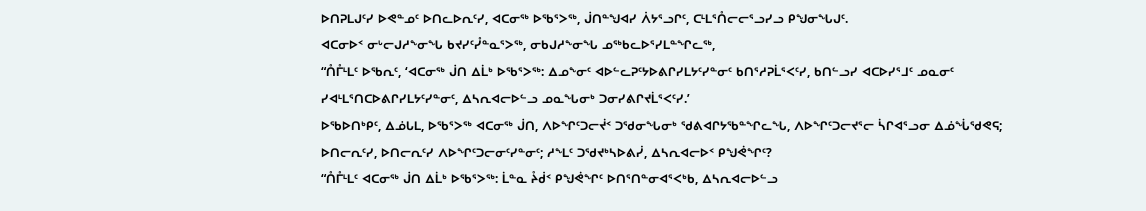ᐅᑎᕈᒪᒍᑦᓯ ᐅᕙᓐᓄᑦ ᐅᑎᓚᐅᕆᑦᓯ, ᐊᑕᓂᖅ ᐅᖃᕐᐳᖅ, ᒎᑎᓐᖑᐊᓯ ᐲᔭᕐᓗᒋᑦ, ᑕᒻᒪᕐᑍᓕᓕᕐᓗᓯᓗ ᑭᖑᓂᖓᒍᑦ.
ᐊᑕᓂᐅᑉ ᓂᒡᓕᒍᓱᖕᓂᖓ ᑲᔪᓯᑦᓮᓐᓇᕐᐳᖅ, ᓂᑲᒍᓱᖕᓂᖓ ᓄᖅᑲᓚᐅᕐᓯᒪᓐᖏᓚᖅ,
“ᑍᒤᒻᒪᑦ ᐅᖃᕆᑦ, ‘ᐊᑕᓂᖅ ᒎᑎ ᐃᒫᒃ ᐅᖃᕐᐳᖅ: ᐃᓄᖕᓂᑦ ᐊᐅᓪᓚᕈᑦᔭᐅᕕᒋᓯᒪᔭᑦᓯᓐᓂᑦ ᑲᑎᕐᓱᕈᒫᕐᐸᑦᓯ, ᑲᑎᓪᓗᓯ ᐊᑕᐅᓯᕐᒧᑦ ᓄᓇᓂᑦ ᓯᐊᒻᒪᕐᑎᑕᐅᕕᒋᓯᒪᔭᑦᓯᓐᓂᑦ, ᐃᓴᕆᐊᓕᐅᓪᓗ ᓄᓇᖓᓂᒃ ᑐᓂᓯᕕᒋᔪᒫᕐᐸᑦᓯ.’
ᐅᖃᐅᑎᒃᑭᑦ, ᐃᓅᒐᒪ, ᐅᖃᕐᐳᖅ ᐊᑕᓂᖅ ᒎᑎ, ᐱᐅᖏᑦᑐᓕᔫᑉ ᑐᖁᓂᖓᓂᒃ ᖁᕕᐊᒋᔭᖃᓐᖏᓚᖓ, ᐱᐅᖏᑦᑐᓕᔪᕐᓕ ᓵᒋᐊᕐᓗᓂ ᐃᓅᖔᖁᕙᕋ; ᐅᑎᓕᕆᑦᓯ, ᐅᑎᓕᕆᑦᓯ ᐱᐅᖏᑦᑐᓕᓂᑦᓯᓐᓂᑦ; ᓱᖕᒪᑦ ᑐᖁᔪᒃᓴᐅᕕᓰ, ᐃᓴᕆᐊᓕᐅᑉ ᑭᖑᕚᖏᑦ?
“ᑍᒤᒻᒪᑦ ᐊᑕᓂᖅ ᒎᑎ ᐃᒫᒃ ᐅᖃᕐᐳᖅ: ᒫᓐᓇ ᔧᑰᑉ ᑭᖑᕚᖏᑦ ᐅᑎᕐᑎᓐᓂᐊᕐᐸᒃᑲ, ᐃᓴᕆᐊᓕᐅᓪᓗ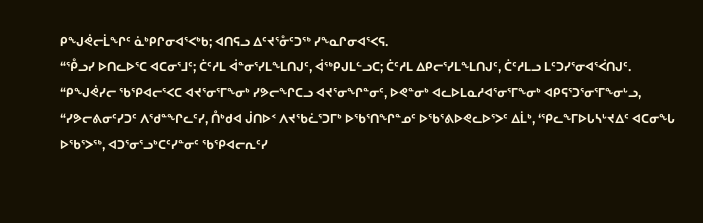ᑭᖑᕚᓕᒫᖏᑦ ᓈᒃᑭᒋᓂᐊᕐᐸᒃᑲ; ᐊᑎᕋᓗ ᐃᑦᔪᕐᓁᑦᑐᖅ ᓯᖕᓇᒋᓂᐊᕐᐸᕋ.
“ᕾᓗᓯ ᐅᑎᓚᐅᕐᑕ ᐊᑕᓂᕐᒧᑦ; ᑖᑦᓱᒪ ᐋᓐᓂᕐᓯᒪᖕᒪᑎᒍᑦ, ᐋᖅᑭᒍᒪᓪᓗᑕ; ᑖᑦᓱᒪ ᐃᑭᓕᕐᓯᒪᖕᒪᑎᒍᑦ, ᑖᑦᓱᒪᓗ ᒪᑦᑐᓯᕐᓂᐊᕐᐹᑎᒍᑦ.
“ᑭᖑᕚᓯᓕ ᖃᕿᐊᓕᕐᐸᑕ ᐊᔪᕐᓂᕐᒥᖕᓂᒃ ᓯᕗᓕᖏᑕᓗ ᐊᔪᕐᓂᖏᓐᓂᑦ, ᐅᕙᓐᓂᒃ ᐊᓚᐅᒪᓇᓱᐊᕐᓂᕐᒥᖕᓂᒃ ᐊᑭᕋᕐᑐᕐᓂᕐᒥᖕᓂᒡᓗ,
“ᓯᕗᓕᕕᓂᑦᓯᑐᑦ ᐱᖁᓐᖏᓚᑦᓯ, ᑍᒃᑯᐊ ᒎᑎᐅᑉ ᐱᔪᖃᓛᕐᑐᒥᒃ ᐅᖃᕐᑎᖏᓐᓄᑦ ᐅᖃᕐᕕᐅᕙᓚᐅᕐᐳᑦ ᐃᒫᒃ, ‘ᕿᓚᖕᒥᐅᒐᓴᒡᔪᐃᑦ ᐊᑕᓂᖓ ᐅᖃᕐᐳᖅ, ᐊᑐᕐᓂᕐᓗᒃᑕᑦᓯᓐᓂᑦ ᖃᕿᐊᓕᕆᑦᓯ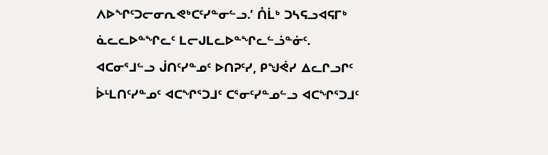ᐱᐅᖏᑦᑐᓕᓂᕆᕙᒃᑕᑦᓯᓐᓂᓪᓗ.’ ᑍᒫᒃ ᑐᓴᕋᓗᐊᕋᒥᒃ ᓈᓚᓚᐅᓐᖏᓚᑦ ᒪᓕᒍᒪᓚᐅᓐᖏᓚᓪᓘᓐᓃᑦ.
ᐊᑕᓂᕐᒧᓪᓗ ᒎᑎᑦᓯᓐᓄᑦ ᐅᑎᕈᑦᓯ, ᑭᖑᕚᓯ ᐃᓚᒋᓗᒋᑦ ᐆᒻᒪᑎᑦᓯᓐᓄᑦ ᐊᑕᖏᕐᑐᒧᑦ ᑕᕐᓂᑦᓯᓐᓄᓪᓗ ᐊᑕᖏᕐᑐᒧᑦ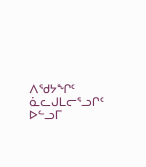ᐱᖁᔭᖏᑦ ᓈᓚᒍᒪᓕᕐᓗᒋᑦ ᐅᓪᓗᒥ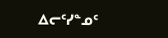ᐃᓕᑦᓯᓐᓄᑦ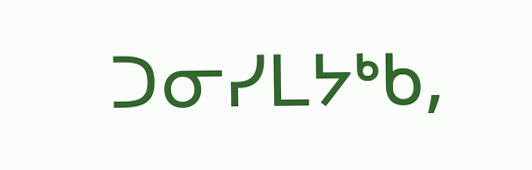ᑐᓂᓯᒪᔭᒃᑲ,